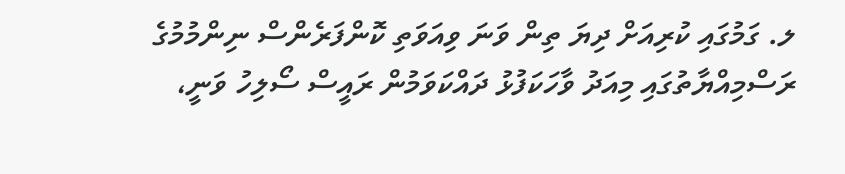ލ. ގަމުގައި ކުރިއަށް ދިޔަ ތިން ވަނަ ވިއަވަތި ކޮންފަރެންސް ނިންމުމުގެ ރަސްމިއްޔާތުގައި މިއަދު ވާހަކަފުޅު ދައްކަވަމުން ރައީސް ސޯލިހު ވަނީ،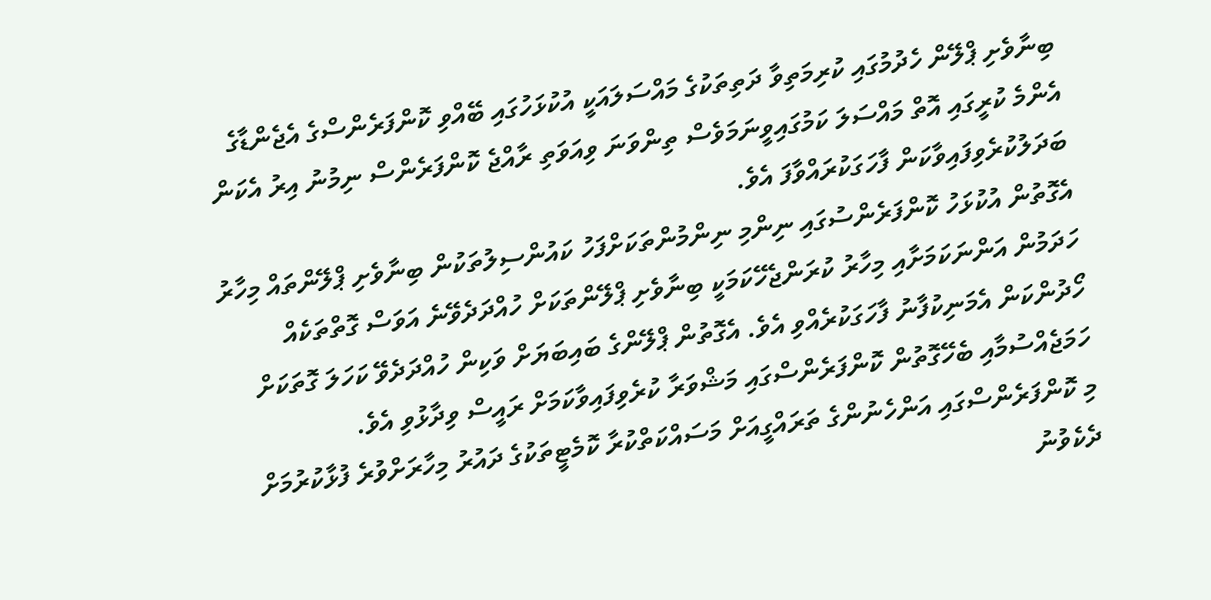ބިނާވެށި ޕްލޭން ހެދުމުގައި ކުރިމަތިވާ ދަތިތަކުގެ މައްސަލައަކީ އުކުޅަހުގައި ބޭއްވި ކޮންފަރެންސްގެ އެޖެންޑާގެ އެންމެ ކުރީގައި އޮތް މައްސަލަ ކަމުގައިވީނަމަވެސް ތިންވަނަ ވިއަވަތި ރާއްޖެ ކޮންފަރެންސް ނިމުނު އިރު އެކަން ބަދަލުކުރެވިފައިވާކަން ފާހަގަކުރައްވާފަ އެވެ.
އެގޮތުން އުކުޅަހު ކޮންފަރެންސުގައި ނިންމި ނިންމުންތަކަށްފަހު ކައުންސިލުތަކުން ބިނާވެށި ޕްލޭންތައް މިހާރު ހަދަމުން އަންނަކަމަށާއި މިހާރު ކުރަންޖެހޭކަމަކީ ބިނާވެށި ޕްލޭންތަކަށް ހުއްދަދެވޭނެ އަވަސް ގޮތްތަކެއް ހޯދުންކަން އެމަނިކުފާނު ފާހަގަކުރެއްވި އެވެ. އެގޮތުން ޕްލޭންގެ ބައިބަޔަށް ވަކިން ހުއްދަދެވޭ ކަހަލަ ގޮތަކަށް ހަމަޖެއްސުމާއި ބެހޭގޮތުން ކޮންފަރެންސްގައި މަޝްވަރާ ކުރެވިފައިވާކަމަށް ރައީސް ވިދާޅުވި އެވެ.
މި ކޮންފަރެންސްގައި އަންހެނުންގެ ތަރައްގީއަށް މަސައްކަތްކުރާ ކޮމެޓީތަކުގެ ދައުރު މިހާރަށްވުރެ ފުޅާކުރުމަށް ދެކެވުނު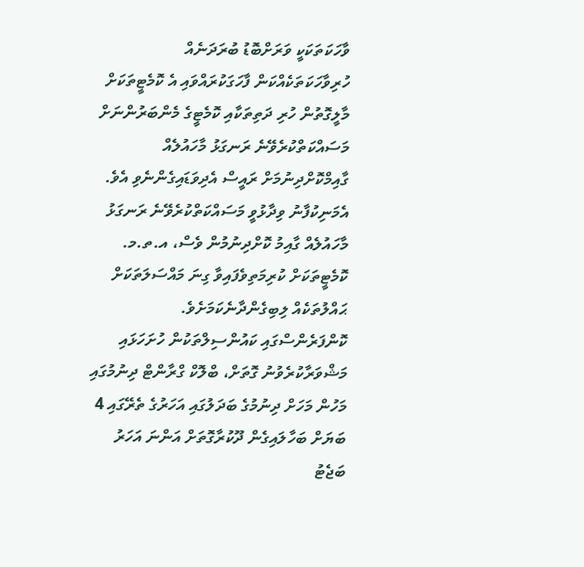ވާހަކަތަކަކީ ވަރަށްބޮޑު ބުރަދަނެއް ހުރިވާހަކަތަކެއްކަން ފާހަގަކުރައްވައި އެ ކޮމެޓީތަކަށް މާލީގޮތުން ހުރި ދަތިތަކާއި ކޮމެޓީގެ މެންބަރުންނަށް މަސައްކަތްކުރެވޭނެ ރަނގަޅު މާހައުލެއް ގާއިމްކޮށްދިނުމަށް ރައީސް އެދިވަޑައިގެންނެވި އެވެ. އެމަނިކުފާނު ވިދާޅުވީ މަސައްކަތްކުރެވޭނެ ރަނގަޅު މާހައުލެއް ގާއިމު ކޮށްދިނުމުން ވެސް، އ.ތ.މ. ކޮމެޓީތަކަށް ކުރިމަތިވެފައިވާ ގިނަ މައްސަލަތަކަށް ޙައްލުތަކެއް ލިބިގެންދާނެކަމަށެވެ.
ކޮންފަރެންސްގައި ކައުންސިލްތަކުން ހުށަހަޅައި މަޝްވަރާކުރެވުނު ގޮތަށް، ބްލޮކް ގްރާންޓް ދިނުމުގައި މަހުން މަހަށް ދިނުމުގެ ބަދަލުގައި އަހަރުގެ ތެރޭގައި 4 ބަޔަށް ބަހާލައިގެން ދޫކުރާގޮތަށް އަންނަ އަހަރު ބަޖެޓު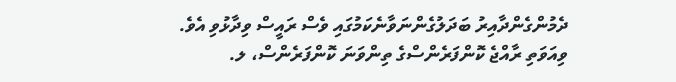ދެމުންގެންދާއިރު ބަދަލުގެންނަވާނެކަމުގައި ވެސް ރައީސް ވިދާޅުވި އެވެ.
ވިއަވަތި ރާއްޖެ ކޮންފަރެންސްގެ ތިންވަނަ ކޮންފަރެންސް، ލ.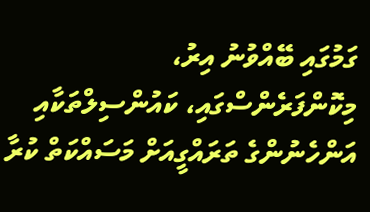ގަމުގައި ބޭއްވުނު އިރު، މިކޮންފަރެންސްގައި، ކައުންސިލްތަކާއި އަންހެނުންގެ ތަރައްގީއަށް މަސައްކަތް ކުރާ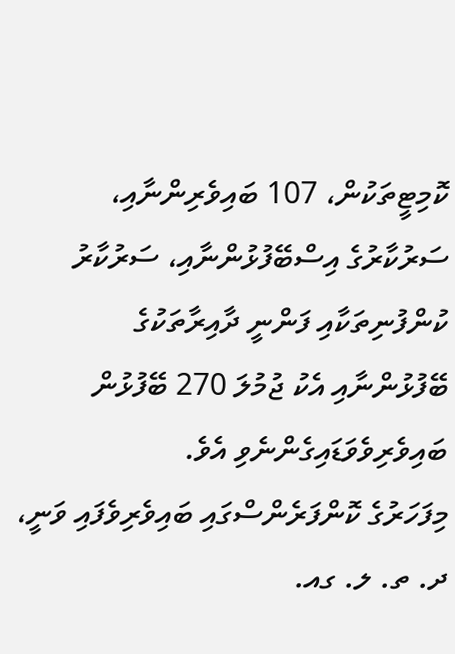ކޮމިޓީތަކުން، 107 ބައިވެރިންނާއި، ސަރުކާރުގެ އިސްބޭފުޅުންނާއި، ސަރުކާރު ކުންފުނިތަކާއި ފަންނީ ދާއިރާތަކުގެ ބޭފުޅުންނާއި އެކު ޖުމުލަ 270 ބޭފުޅުން ބައިވެރިވެވަޑައިގެންނެވި އެވެ.
މިފަހަރުގެ ކޮންފަރެންސްގައި ބައިވެރިވެފައި ވަނީ، ދ. ތ. ލ. ގއ.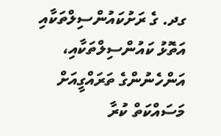ގދ. ގެ ރަށުކައުންސިލްތަކާއި އަތޮޅު ކައުންސިލްތަކާއި، އަންހެނުންގެ ތަރައްގީއަށް މަސައްކަތް ކުރާ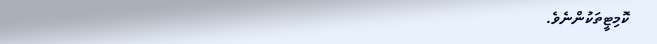ކޮމިޓީތަކުންނެވެ.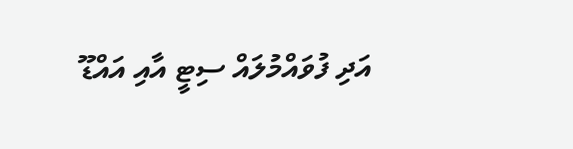އަދި ފުވައްމުލައް ސިޓީ އާއި އައްޑޫ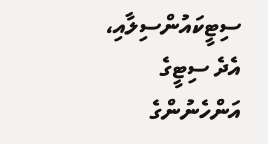ސިޓީކައުންސިލާއި، އެދެ ސިޓީގެ އަންހެނުންގެ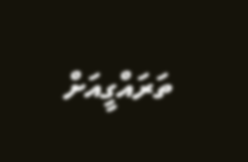ތަރައްގީއަށް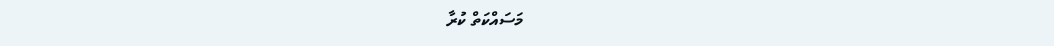މަސައްކަތް ކުރާ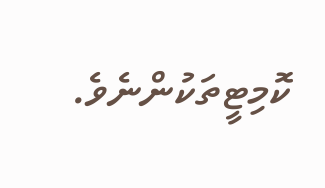ކޮމިޓީތަކުންނެވެ.